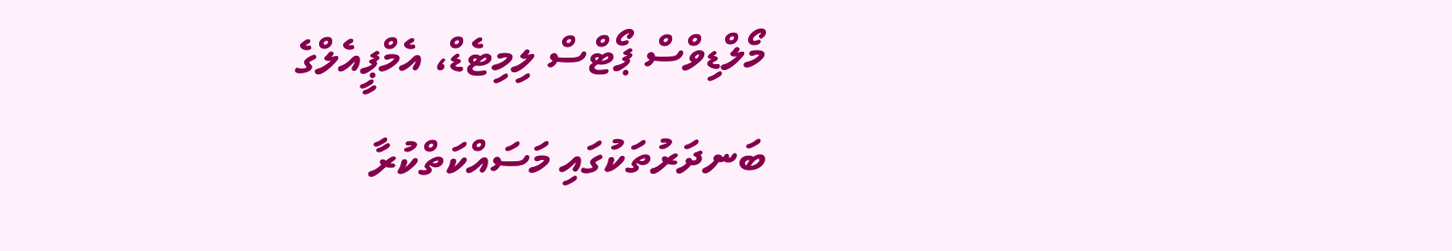މޯލްޑިވްސް ޕޯޓްސް ލިމިޓެޑް، އެމްޕީއެލްގެ ބަނދަރުތަކުގައި މަސައްކަތްކުރާ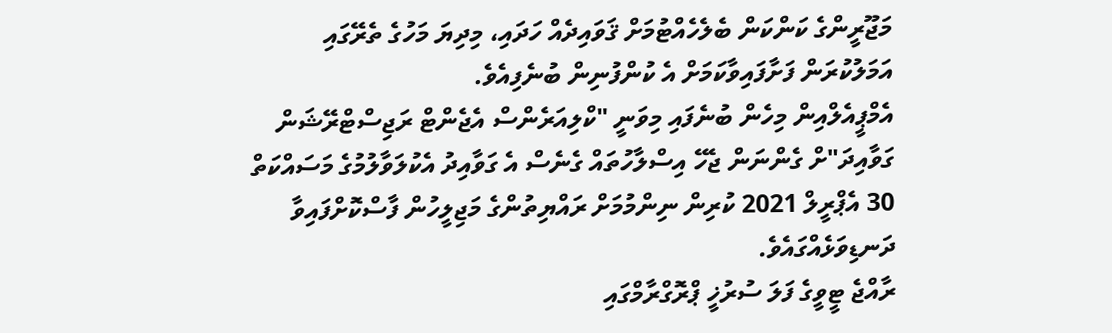މަޖޫރީންގެ ކަންކަން ބެލެހެއްޓުމަށް ޤަވައިދެއް ހަދައި، މިދިޔަ މަހުގެ ތެރޭގައި އަމަލުކުރަން ފަށާފައިވާކަމަށް އެ ކުންފުނިން ބުނެފިއެވެ.
އެމްޕީއެލްއިން މިހެން ބުނެފައި މިވަނީ "ކްލިއަރެންސް އެޖެންޓް ރަޖިސްޓްރޭޝަން ގަވާއިދަ"ށް ގެންނަން ޖެހޭ އިސްލާހުތައް ގެނެސް އެ ގަވާއިދު އެކުލަވާލުމުގެ މަސައްކަތް 30 އެޕްރީލް 2021 ކުރިން ނިންމުމަށް ރައްޔިތުންގެ މަޖިލީހުން ފާސްކޮށްފައިވާ ދަނޑިވަޅެއްގައެވެ.
ރާއްޖެ ޓީވީގެ ފަލަ ސުރުޚީ ޕްރޮގްރާމްގައި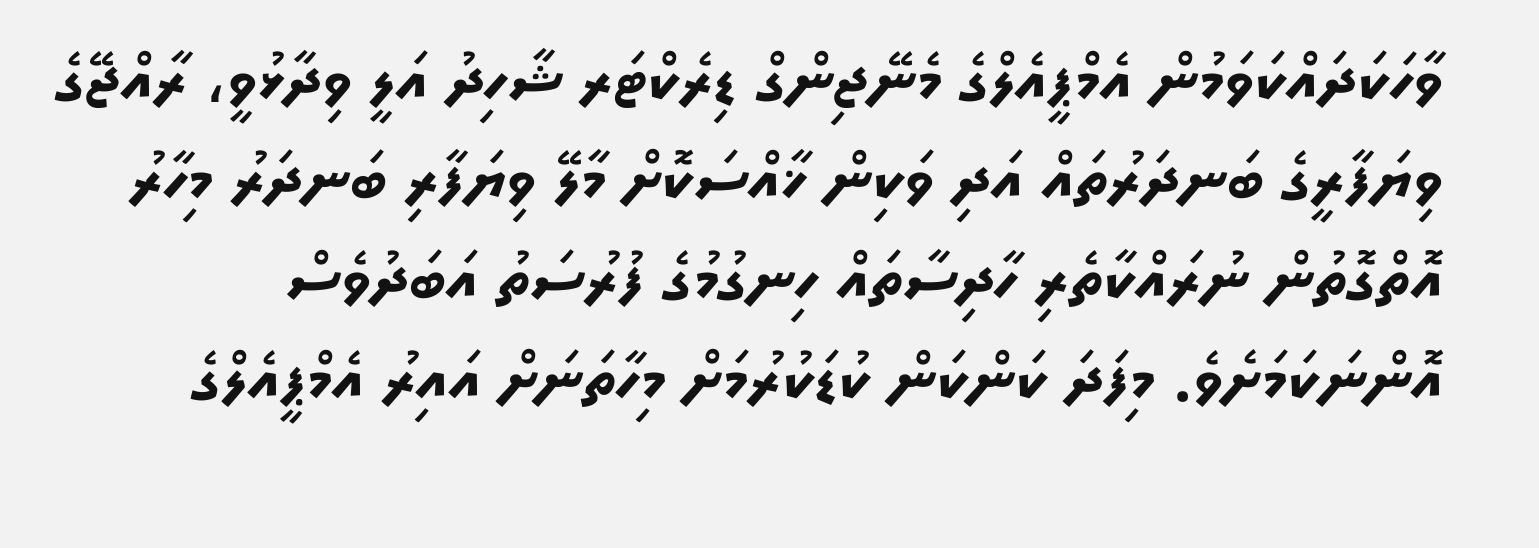ވާހަކަދައްކަވަމުން އެމްޕީއެލްގެ މެނޭޖިންގް ޑިރެކްޓަރ ޝާހިދު އަލީ ވިދާޅުވީ، ރާއްޖޭގެ ވިޔަފާރީގެ ބަނދަރުތައް އަދި ވަކިން ޚާއްސަކޮށް މާލޭ ވިޔަފާރި ބަނދަރު މިހާރު އޮތްގޮތުން ނުރައްކާތެރި ހާދިސާތައް ހިނގުމުގެ ފުރުސަތު އަބަދުވެސް އޮންނަކަމަށެވެ. މިފަދަ ކަންކަން ކުޑަކުރުމަށް މިހާތަނަށް އައިރު އެމްޕީއެލްގެ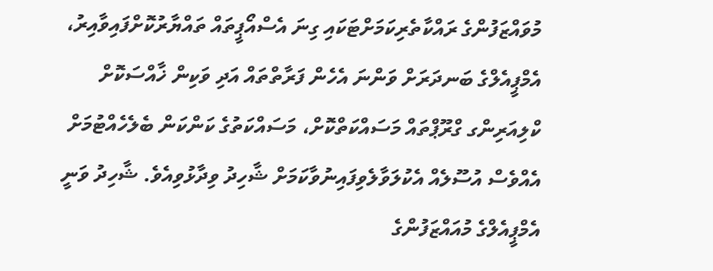މުވައްޒަފުންގެ ރައްކާތެރިކަމަށްޓަކައި ގިނަ އެސްއޯޕީތައް ތައްޔާރުކޮށްފައިވާއިރު، އެމްޕީއެލްގެ ބަނދަރަށް ވަންނަ އެހެން ފަރާތްތައް އަދި ވަކިން ޚާއްސަކޮށް ކްލިއަރިންގ ގްރޫޕްތައް މަސައްކަތްކޮށް، މަސައްކަތުގެ ކަންކަން ބެލެހެއްޓުމަށް އެއްވެސް އުސޫލެއް އެކުލަވާލެވިފައިނުވާކަމަށް ޝާހިދު ވިދާޅުވިއެވެ. ޝާހިދު ވަނީ އެމްޕީއެލްގެ މުއައްޒަފުންގެ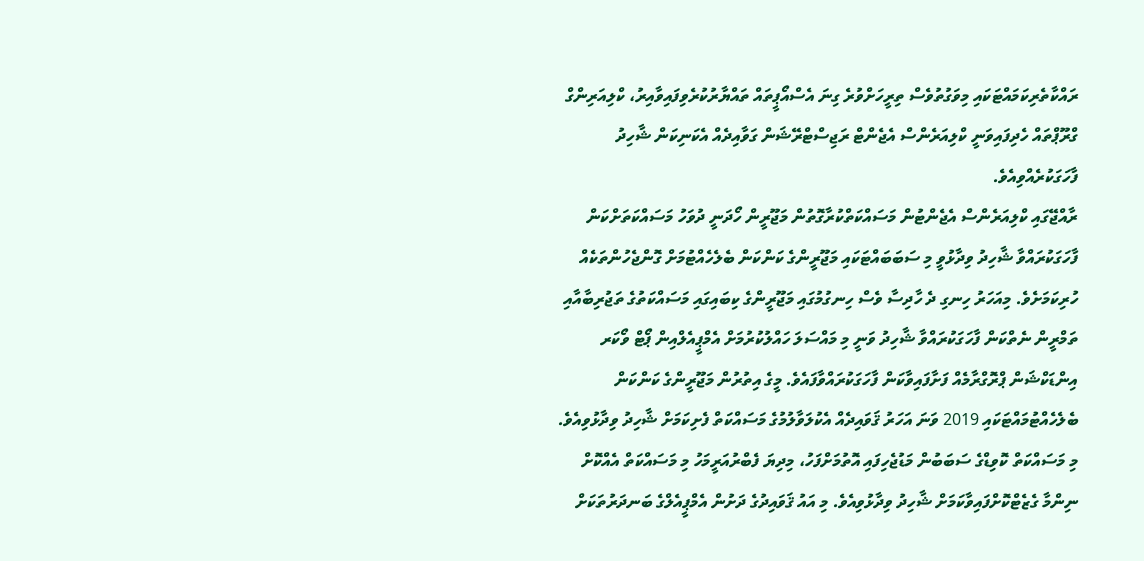ރައްކާތެރިކަމައްޓަކައި މިވަގުތުވެސް ތިރީހަށްވުރެ ގިނަ އެސްއޯޕީތައް ތައްޔާރުކުރެވިފައިވާއިރު، ކްލިއަރިންގް ގްރޫޕްތައް ހެދިފައިވަނީ ކްލިއަރެންސް އެޖެންޓް ރަޖިސްޓްރޭޝަން ގަވާއިދެއް އެކަނިކަން ޝާހިދު ފާހަގަކުރެއްވިއެވެ.
ރާއްޖޭގައި ކްލިއަރެންސް އެޖެންޓުން މަސައްކަތްކުރާގޮތުން މަޖޫރީން ހޯދަނީ ދުވަހު މަސައްކަތަށްކަން ފާހަގަކުރައްވާ ޝާހިދު ވިދާޅުވީ މި ސަބަބައްޓަކައި މަޖޫރީންގެ ކަންކަން ބެލެހެއްޓުމަށް ގޮންޖެހުންތަކެއް ހުރިކަމަށެވެ. މިއަހަރު ހިނގި ދެ ހާދިސާ ވެސް ހިނގުމުގައި މަޖޫރީންގެ ކިބައިގައި މަސައްކަތުގެ ތަޖުރިބާއާއި ތަމްރީން ނެތްކަން ފާހަގަކުރައްވާ ޝާހިދު ވަނީ މި މައްސަލަ ހައްލުކުރުމަށް އެމްޕީއެލްއިން ޕޯޓް ވޯކަރ އިންޑަކްޝަން ޕްރޮގްރާމެއް ފަށާފައިވާކަން ފާހަގަކުރައްވާފައެވެ. މީގެ އިތުރުން މަޖޫރީންގެ ކަންކަން ބެލެހެއްޓުމައްޓަކައި 2019 ވަނަ އަހަރު ޤަވައިދެއް އެކުލަވާލުމުގެ މަސައްކަތް ފެށިކަމަށް ޝާހިދު ވިދާޅުވިއެވެ. މި މަސައްކަތް ކޮވިޑްގެ ސަބަބުން މަޑުޖެހިފައި އޮތުމަށްފަހު، މިދިޔަ ފެބްރުއަރީމަހު މި މަސައްކަތް އެއްކޮށް ނިންމާ ގެޒެޓްކޮށްފައިވާކަމަށް ޝާހިދު ވިދާޅުވިއެވެ. މި އައު ޤަވައިދުގެ ދަށުން އެމްޕީއެލްގެ ބަނދަރުތަކަށް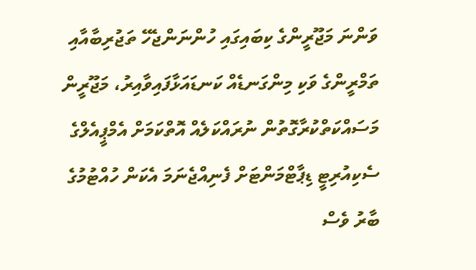ވަންނަ މަޖޫރީންގެ ކިބައިގައި ހުންނަންޖެހޭ ތަޖުރިބާއާއި ތަމްރީންގެ ވަކި މިންގަނޑެއް ކަނޑައަޅާފައިވާއިރު، މަޖޫރީން މަސައްކަތްކުރާގޮތުން ނުރައްކަލެއް އޮތްކަމަށް އެމްޕީއެލްގެ ސެކިއުރިޓީ ޑިޕާޓްމަންޓަށް ފެނިއްޖެނަމަ އެކަން ހުއްޓުމުގެ ބާރު ވެސް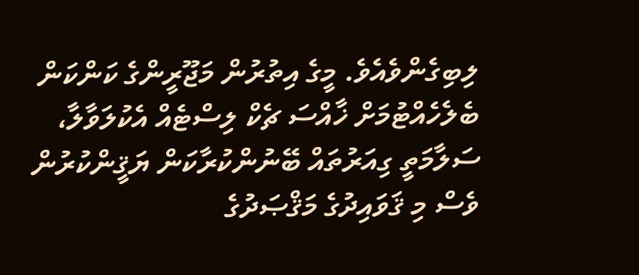ލިބިގެންވެއެވެ. މީގެ އިތުރުން މަޖޫރީންގެ ކަންކަން ބެލެހެއްޓުމަށް ޚާއްސަ ޗެކް ލިސްޓެއް އެކުލަވާލާ، ސަލާމަތީ ގިއަރުތައް ބޭނުންކުރާކަން ޔަޤީންކުރުން ވެސް މި ޤަވައިދުގެ މަޤްޞަދުގެ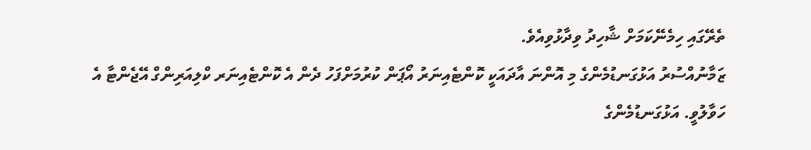ތެރޭގައި ހިމެނޭކަމަށް ޝާހިދު ވިދާޅުވިއެވެ.
ޒަމާނުއްސުރު އަޅުގަނޑުމެންގެ މި އޮންނަ އާދައަކީ ކޮންޓެއިނަރު އޯޕަން ކުރުމަށްފަހު ދެން އެ ކޮންޓެއިނަރ ކްލިއަރިންގް އޭޖެންޓާ އެ ހަވާލުވީ. އަޅުގަނޑުމެންގެ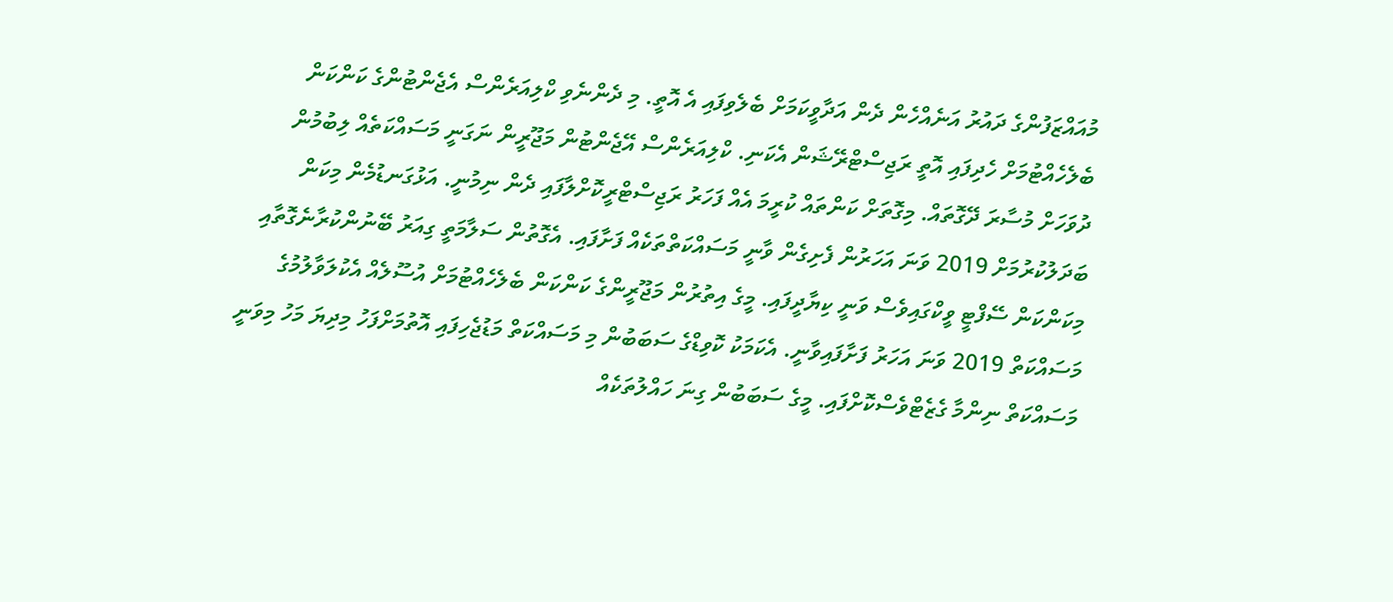މުއައްޒަފުންގެ ދައުރު އަނެއްހެން ދެން އަދާވީކަމަށް ބެލެވިފައި އެ އޮތީ. މި ދެންނެވި ކްލިއަރެންސް އެޖެންޓުންގެ ކަންކަން ބެލެހެއްޓުމަށް ހެދިފައި އޮތީ ރަޖިސްޓްރޭޝަން އެކަނި. ކްލިއަރެންސް އޭޖެންޓުން މަޖޫރީން ނަގަނީ މަސައްކަތެއް ލިބުމުން ދުވަހަށް މުސާރަ ދޭގޮތައް. މިގޮތަށް ކަންތައް ކުރީމަ އެއް ފަހަރު ރަޖިސްޓްރީކޮށްލާފައި ދެން ނިމުނީ. އަޅުގަނޑުމެން މިކަން ބަދަލުކުރުމަށް 2019 ވަނަ އަހަރުން ފެށިގެން ވާނީ މަސައްކަތްތަކެއް ފަށާފައި. އެގޮތުން ސަލާމަތީ ގިއަރު ބޭނުންކުރާނެގޮތާއި މިކަންކަން ސޭފްޓީ ވީކްގައިވެސް ވަނީ ކިޔާދީފައި. މީގެ އިތުރުން މަޖޫރީންގެ ކަންކަން ބެލެހެއްޓުމަށް އުސޫލެއް އެކުލަވާލުމުގެ މަސައްކަތް 2019 ވަނަ އަހަރު ފަށާފައިވާނީ. އެކަމަކު ކޮވިޑްގެ ސަބަބުން މި މަސައްކަތް މަޑުޖެހިފައި އޮތުމަށްފަހު މިދިޔަ މަހު މިވަނީ މަސައްކަތް ނިންމާ ގެޒެޓްވެސްކޮށްފައި. މީގެ ސަބަބުން ގިނަ ހައްލުތަކެއް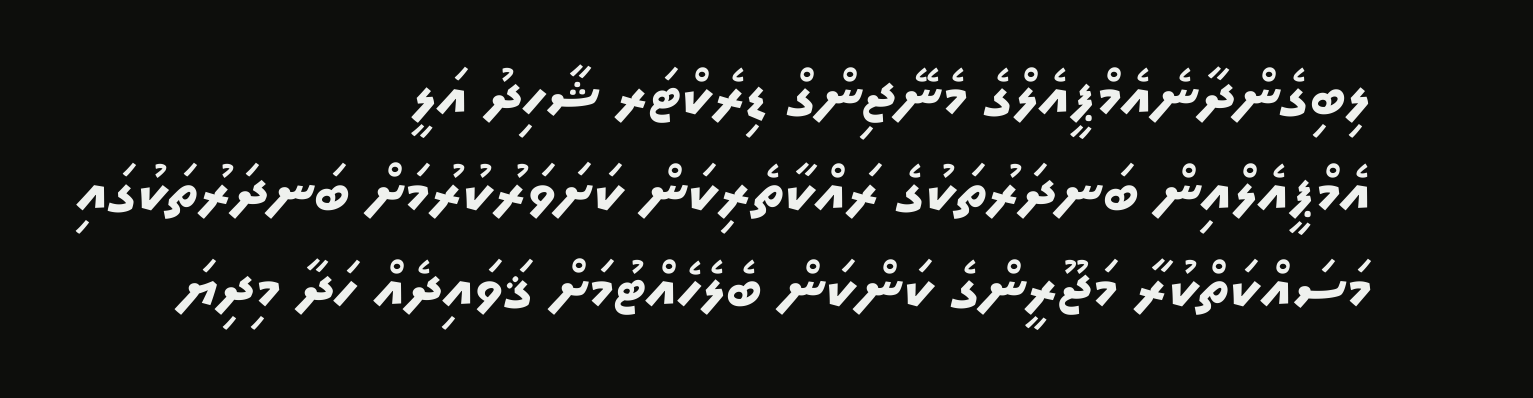ލިބިގެންދާނެއެމްޕީއެލްގެ މެނޭޖިންގް ޑިރެކްޓަރ ޝާހިދު އަލީ
އެމްޕީއެލްއިން ބަނދަރުތަކުގެ ރައްކާތެރިކަން ކަށަވަރުކުރުމަށް ބަނދަރުތަކުގައި މަސައްކަތްކުރާ މަޖޫރީންގެ ކަންކަން ބެލެހެއްޓުމަށް ޤަވައިދެއް ހަދާ މިދިޔަ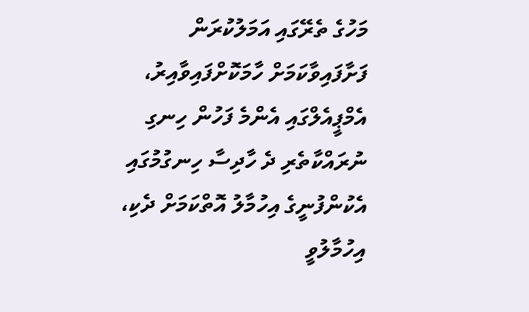މަހުގެ ތެރޭގައި އަމަލުކުރަން ފަށާފައިވާކަމަށް ހާމަކޮށްފައިވާއިރު، އެމްޕީއެލްގައި އެންމެ ފަހުން ހިނގި ނުރައްކާތެރި ދެ ހާދިސާ ހިނގުމުގައި އެކުންފުނީގެ އިހުމާލު އޮތްކަމަށް ދެކި، އިހުމާލުވީ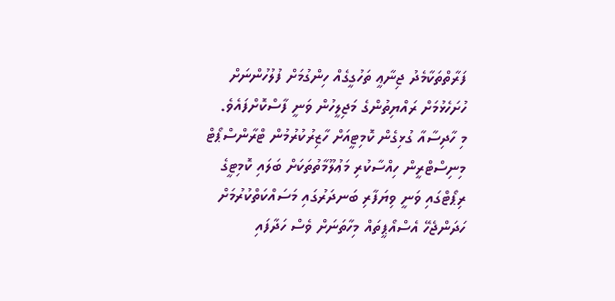ފަރާތްތަކާމެދު ޖިނާޢީ ތަހުގީގެއް ހިންގުމަށް ފުލުހުންނަށް ހުށަހެޅުމަށް ރައްޔިތުންގެ މަޖިލީހުން ވަނީ ފާސްކޮށްފައެވެ.
މި ހާދިސާއާ ގުޅިގެން ކޮމިޓީއަށް ހާޒިރުކުރުމުން ޓްރާންސްޕޯޓް މިނިސްޓްރީން ހިއްސާކުރި މަޢުލޫމާތުތަކަށް ބަލައި ކޮމިޓީގެ ރިޕޯޓްގައި ވަނީ ވިޔަފާރި ބަނދަރުގައި މަސައްކަތްކުރުމަށް ހަދަންޖެހޭ އެސްއޯޕީތައް މިހާތަނަށް ވެސް ހަދާފައި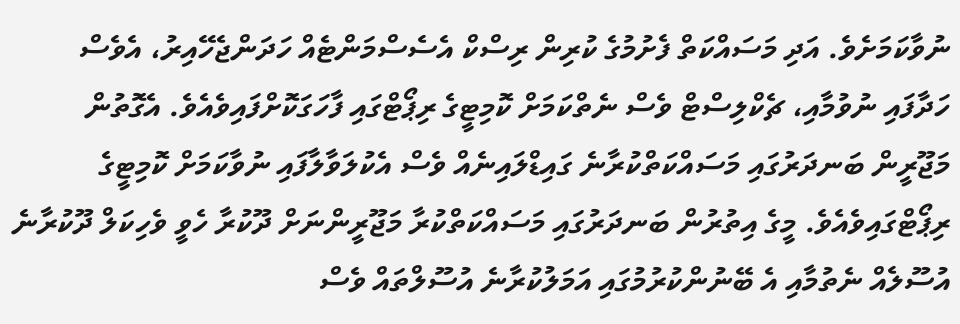ނުވާކަމަށެވެ. އަދި މަސައްކަތް ފެށުމުގެ ކުރިން ރިސްކް އެސެސްމަންޓެއް ހަދަންޖެހޭއިރު، އެވެސް ހަދާފައި ނުވުމާއި، ޗެކްލިސްޓް ވެސް ނެތްކަމަށް ކޮމިޓީގެ ރިޕޯޓްގައި ފާހަގަކޮށްފައިވެއެވެ. އެގޮތުން މަޖޫރީން ބަނދަރުގައި މަސައްކަތްކުރާނެ ގައިޑްލައިނެއް ވެސް އެކުލަވާލާފައި ނުވާކަމަށް ކޮމިޓީގެ ރިޕޯޓްގައިވެއެވެ. މީގެ އިތުރުން ބަނދަރުގައި މަސައްކަތްކުރާ މަޖޫރީންނަށް ދޫކުރާ ހެވީ ވެހިކަލް ދޫކުރާނެ އުސޫލެއް ނެތުމާއި އެ ބޭނުންކުރުމުގައި އަމަލުކުރާނެ އުސޫލްތައް ވެސް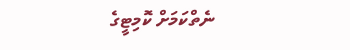ނެތްކަމަށް ކޮމިޓީގެ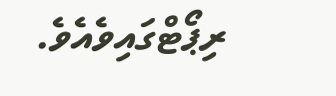ރިޕޯޓްގައިވެއެވެ.